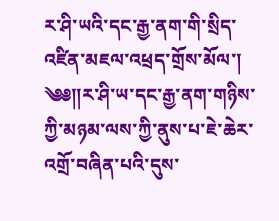ར་ཤི་ཡའི་དང་རྒྱ་ནག་གི་སྲིད་འཛིན་མཇལ་འཕྲད་གྲོས་མོལ་།
༄༅༎ར་ཤི་ཡ་དང་རྒྱ་ནག་གཉིས་ཀྱི་མཉམ་ལས་ཀྱི་ནུས་པ་ཇེ་ཆེར་འགྲོ་བཞིན་པའི་དུས་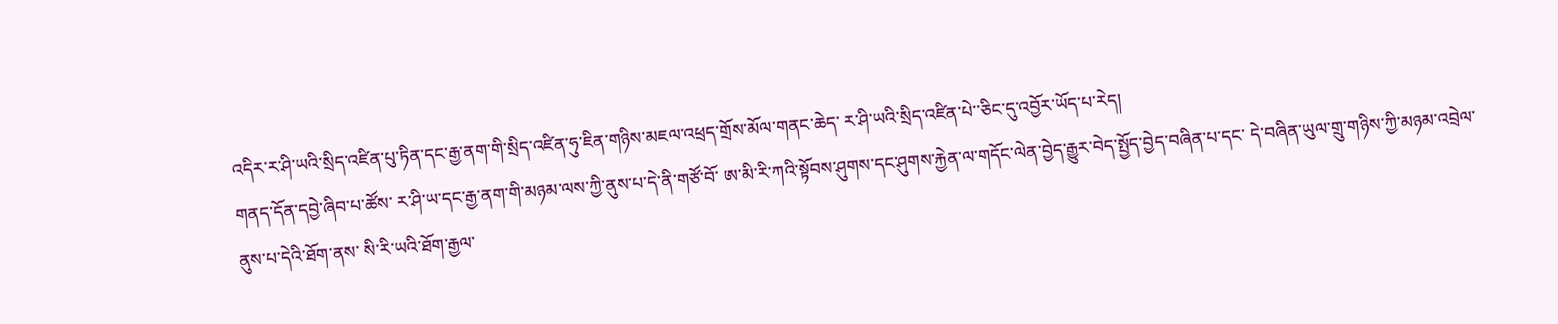འདིར་ར་ཤི་ཡའི་སྲིད་འཛིན་པུ་ཏིན་དང་རྒྱ་ནག་གི་སྲིད་འཛིན་ཧུ་ཇིན་གཉིས་མཇལ་འཕྲད་གྲོས་མོལ་གནང་ཆེད་ ར་ཤི་ཡའི་སྲིད་འཛིན་པེ་་ཅིང་དུ་འབྱོར་ཡོད་པ་རེད།
གནད་དོན་དབྱེ་ཞིབ་པ་ཚོས་ ར་ཤི་ཡ་དང་རྒྱ་ནག་གི་མཉམ་ལས་ཀྱི་ནུས་པ་དེ་ནི་གཙོ་བོ་ ཨ་མི་རི་ཀའི་སྟོབས་ཤུགས་དང་ཤུགས་རྐྱེན་ལ་གདོང་ལེན་བྱེད་རྒྱུར་བེད་སྤྱོད་བྱེད་བཞིན་པ་དང་ དེ་བཞིན་ཡུལ་གྲུ་གཉིས་ཀྱི་མཉམ་འབྲེལ་ནུས་པ་དེའི་ཐོག་ནས་ སི་རི་ཡའི་ཐོག་རྒྱལ་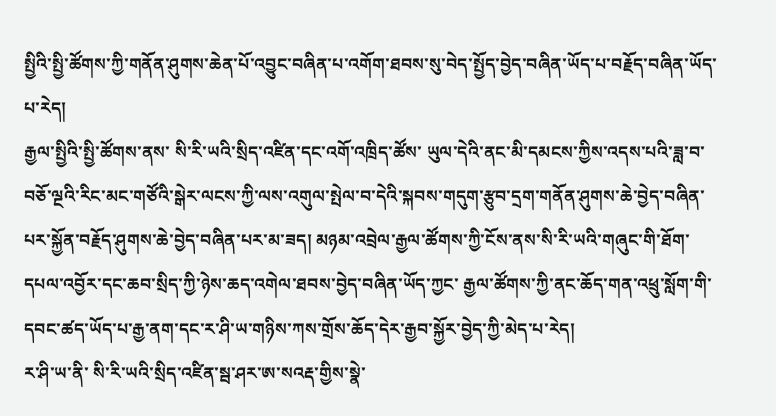སྤྱིའི་སྤྱི་ཚོགས་ཀྱི་གནོན་ཤུགས་ཆེན་པོ་འབྱུང་བཞིན་པ་འགོག་ཐབས་སུ་བེད་སྤྱོད་བྱེད་བཞིན་ཡོད་པ་བརྗོད་བཞིན་ཡོད་པ་རེད།
རྒྱལ་སྤྱིའི་སྤྱི་ཚོགས་ནས་ སི་རི་ཡའི་སྲིད་འཛིན་དང་འགོ་འཁྲིད་ཚོས་ ཡུལ་དེའི་ནང་མི་དམངས་ཀྱིས་འདས་པའི་ཟླ་བ་བཅོ་ལྔའི་རིང་མང་གཙོའི་སྒེར་ལངས་ཀྱི་ལས་འགུལ་སྤེལ་བ་དེའི་སྐབས་གདུག་རྩུབ་དྲག་གནོན་ཤུགས་ཆེ་བྱེད་བཞིན་པར་སྐྱོན་བརྗོད་ཤུགས་ཆེ་བྱེད་བཞིན་པར་མ་ཟད། མཉམ་འབྲེལ་རྒྱལ་ཚོགས་ཀྱི་ངོས་ནས་སི་རི་ཡའི་གཞུང་གི་ཐོག་དཔལ་འབྱོར་དང་ཆབ་སྲིད་ཀྱི་ཉེས་ཆད་འགེལ་ཐབས་བྱེད་བཞིན་ཡོད་ཀྱང་ རྒྱལ་ཚོགས་ཀྱི་ནང་ཆོད་གན་འཕྲུ་སློག་གི་དབང་ཚད་ཡོད་པ་རྒྱ་ནག་དང་ར་ཤི་ཡ་གཉིས་ཀས་གྲོས་ཆོད་དེར་རྒྱབ་སྐྱོར་བྱེད་ཀྱི་མེད་པ་རེད།
ར་ཤི་ཡ་ནི་ སི་རི་ཡའི་སྲིད་འཛིན་སྦ་ཤར་ཨ་སའརྡ་གྱིས་སྣེ་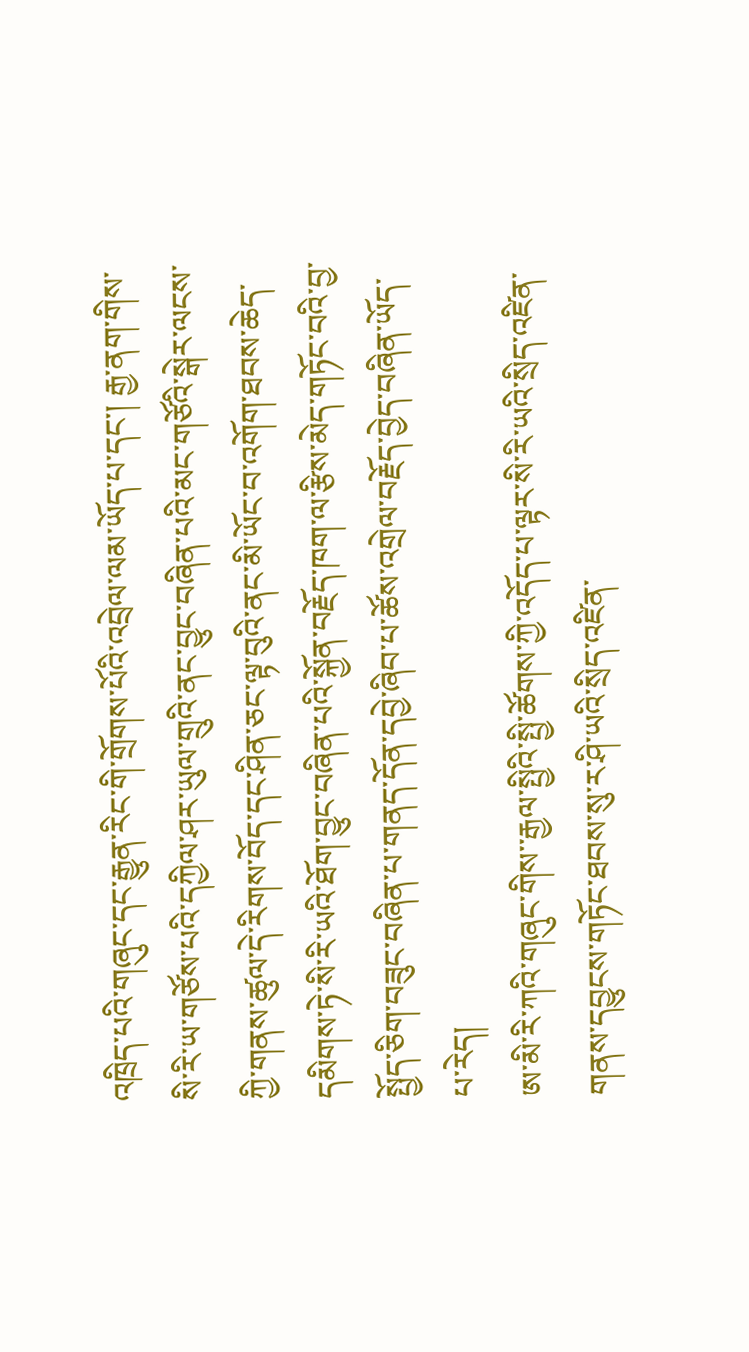འཁྲིད་པའི་གཞུང་དང་རྒྱུན་རིང་གི་གྲོགས་པོའི་འབྲེལ་ལམ་ཡོད་པ་དང་། རྒྱ་ནག་གིས་སི་རི་ཡ་གཙོས་པའི་དཀྱིལ་ཤར་ཡུལ་གྲུའི་ནང་བྱུང་བཞིན་པའི་མང་གཙོའི་སྒེར་ལངས་ཀྱི་གནས་ཚུལ་དེ་རིགས་བོད་དང་ཤིན་ཅང་ལྟ་བུའི་ནང་མི་ཡོང་བ་འགོག་ཐབས་ཆེད་དམིགས་ཏེ་སི་རི་ཡའི་ཐོག་བྱུང་བཞིན་པའི་སྐྱོན་བརྗོད་ཁག་ལ་རྩིས་མེད་གཏོང་བའི་བྱ་སྤྱོད་ཅིག་བཟུང་བཞིན་པ་གནད་དོན་དབྱེ་ཞིབ་པ་ཚོས་འགྲེལ་བརྗོད་བྱེད་བཞིན་ཡོད་པ་རེད།
ཨ་མི་རི་ཀའི་གཞུང་གིས་་རྒྱལ་སྤྱིའི་སྤྱི་ཚོགས་ཀྱི་འདོད་པ་ལྟར་སི་རི་ཡའི་སྲིད་འཛིན་གནས་དབྱུངས་གཏོང་ཐབས་སུ་ར་ཤི་ཡའི་སྲིད་འཛིན་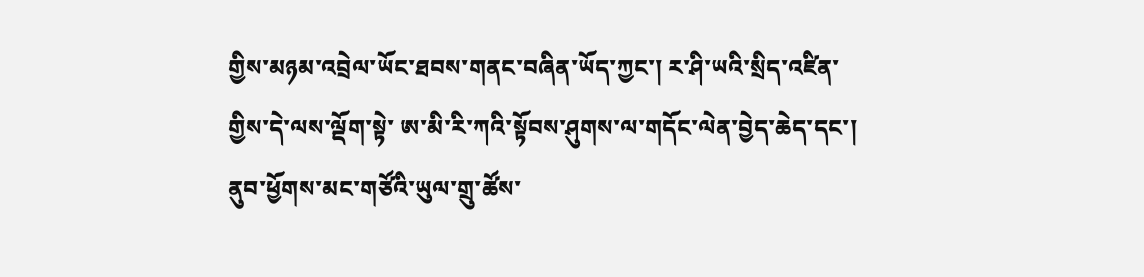གྱིས་མཉམ་འབྲེལ་ཡོང་ཐབས་གནང་བཞིན་ཡོད་ཀྱང་། ར་ཤི་ཡའི་སྲིད་འཛིན་གྱིས་དེ་ལས་ལྡོག་སྟེ་ ཨ་མི་རི་ཀའི་སྟོབས་ཤུགས་ལ་གདོང་ལེན་བྱེད་ཆེད་དང་། ནུབ་ཕྱོགས་མང་གཙོའི་ཡུལ་གྲུ་ཚོས་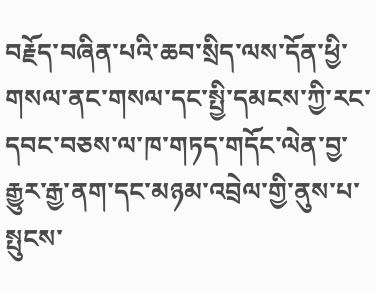བརྗོད་བཞིན་པའི་ཆབ་སྲིད་ལས་དོན་ཕྱི་གསལ་ནང་གསལ་དང་སྤྱི་དམངས་ཀྱི་རང་དབང་བཅས་ལ་ཁ་གཏད་གདོང་ལེན་བྱ་རྒྱུར་རྒྱ་ནག་དང་མཉམ་འབྲེལ་གྱི་ནུས་པ་སྤུངས་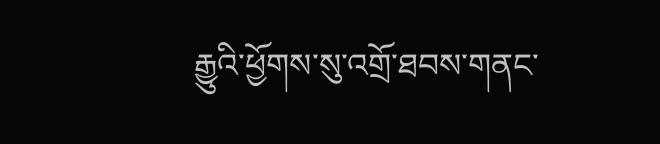རྒྱུའི་ཕྱོགས་སུ་འགྲོ་ཐབས་གནང་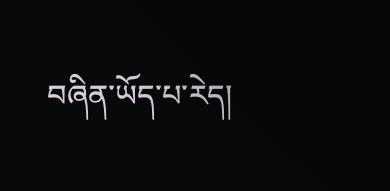བཞིན་ཡོད་པ་རེད།